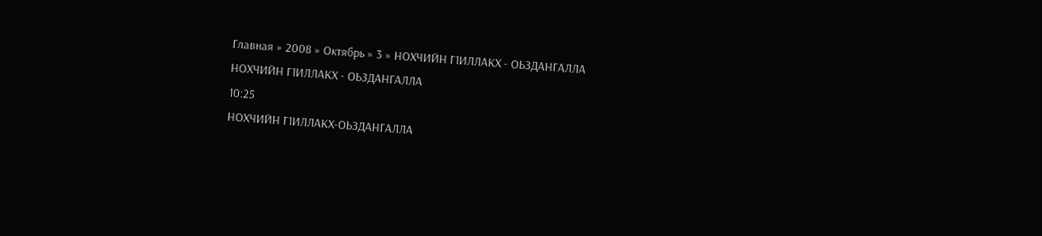Главная » 2008 » Октябрь » 3 » НОХЧИЙН Г1ИЛЛАКХ - ОЬЗДАНГАЛЛА
НОХЧИЙН Г1ИЛЛАКХ - ОЬЗДАНГАЛЛА
10:25
НОХЧИЙН Г1ИЛЛАКХ-ОЬЗДАНГАЛЛА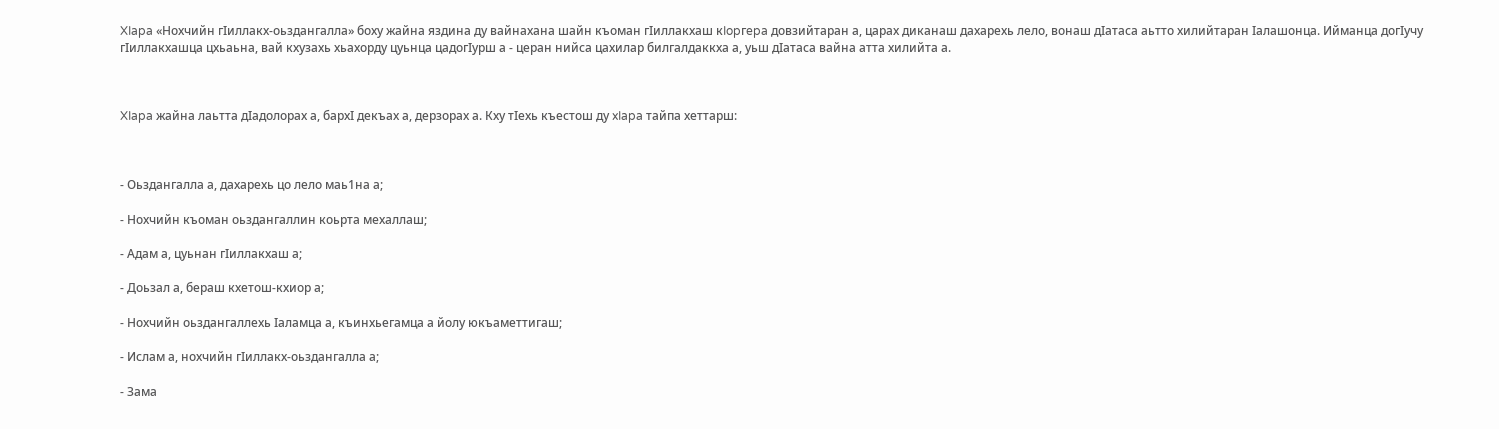XIapa «Нохчийн гIиллакх-оьздангалла» боху жайна яздина ду вайнахана шайн къоман гIиллакхаш кIopгepa довзийтаран а, царах диканaш дахарехь лело, вонаш дIатаса аьтто хилийтаран Iалашонца. Ийманца догIучу гIиллакхaшца цхьаьна, вай кхузахь хьахорду цуьнца цадогIурш а - церан нийса цахилар билгалдаккха а, уьш дIатаса вайна атта хилийта а.



XIapa жайна лаьтта дIадолорах а, бархI декъах а, дерзорах а. Кху тIехь къестош ду xIapa тайпа хеттарш:



- Оьздангалла а, дахарехь цо лело маь1на а;

- Нохчийн къоман оьздангaллин коьрта мeхaллaш;

- Адам а, цуьнан гIиллакхаш а;

- Доьзал а, бераш кхетош-кхиор а;

- Нохчийн оьздангаллехь Iаламца а, къинхьегамца а йолу юкъаметтигаш;

- Ислам а, нохчийн гIиллакх-оьздангалла а;

- Зама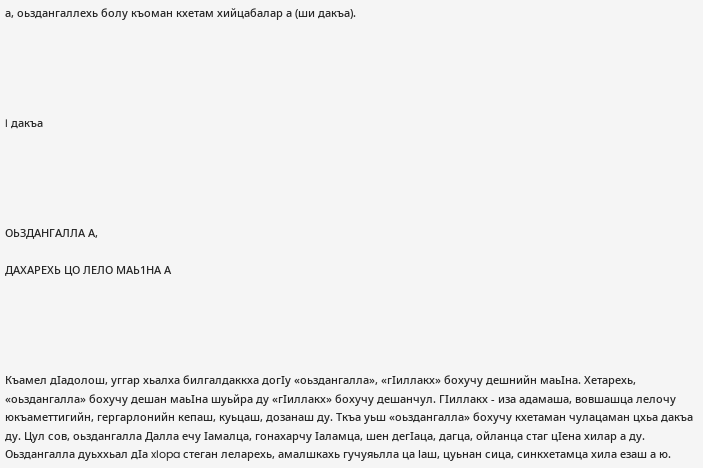а, оьздангаллехь болу къоман кхетам хийцабалар а (ши дакъа).





I дакъа





ОЬЗДАНГАЛЛА А,

ДАХАРЕХЬ ЦО ЛЕЛО МАЬ1НА А





Къамел дIадолош, уггар хьалха билгалдаккха догIу «оьздангалла», «гIиллакх» бохучу дешнийн маьIна. Хетарехь, «оьздангалла» бохучу дешан мaьIнa шуьйра ду «гIиллакх» бохучу дешанчул. ГIиллакх - иза адамаша, вовшашца лелочу юкъаметтигийн, гергарлонийн кепаш, куьцаш, дозанаш ду. Ткъа уьш «оьздангалла» бохучу кхетаман чулацаман цхьа дакъа ду. Цул сов, оьздангалла Далла ечу Iамалца, гонахарчу Iаламца, шен дегIаца, дагца, ойланца стаг цIена хилар а ду. Оьздангалла дуьххьал дIа xIopa стеган леларехь, амалшкахь гучуяьлла ца laш, цуьнан сица, синкхетамца хила езаш а ю.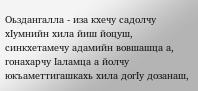Оьздангалла - иза кхечу садолчу хIумнийн хила йиш йоцyш, синкхетамечу адамийн вовшашца а, гонахарчу Iаламца а йолчу юкъаметтигашкахь хила догIу дозанаш,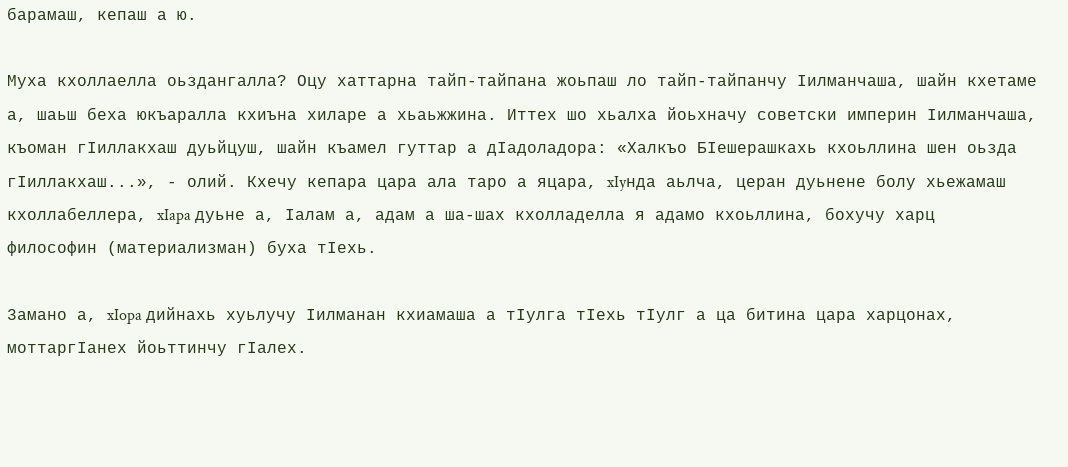барамаш, кепаш а ю.

Муха кхоллаелла оьздангалла? Оцу хаттарна тайп-тайпана жоьпаш ло тайп-тайпанчу Iилманчаша, шайн кхетаме а, шаьш беха юкъаралла кхиъна хиларе а хьаьжжина. Иттех шо хьалха йоьхначу советски империн Iилманчаша, къоман гIиллакхaш дуьйцуш, шайн къамел гуттар а дIадоладора: «Халкъо БIешерaшкахь кхоьллина шен оьзда гIиллакхaш...», - олий. Кхечу кепара цара ала таро а яцара, xIyндa аьлча, церан дуьнене болу хьежамаш кхоллабеллера, xIapa дуьне а, Iалам а, адам а ша-шах кхолладелла я адамо кхоьллина, бохучу харц философин (материализман) буха тIехь.

3амано а, xIopa дийнахь хуьлучу Iилманан кхиамаша а тIулга тIехь тIулг а ца битина цара харцонах, моттаргIанех йоьттинчу гIалех.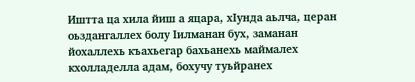Иштта ца хила йиш а яцара, хIунда аьлча, церан оьздангаллех болу Iилманан бух, заманан йохаллехь къахьегар бахьанехь маймалех кхолладелла адам, бохучу туьйранех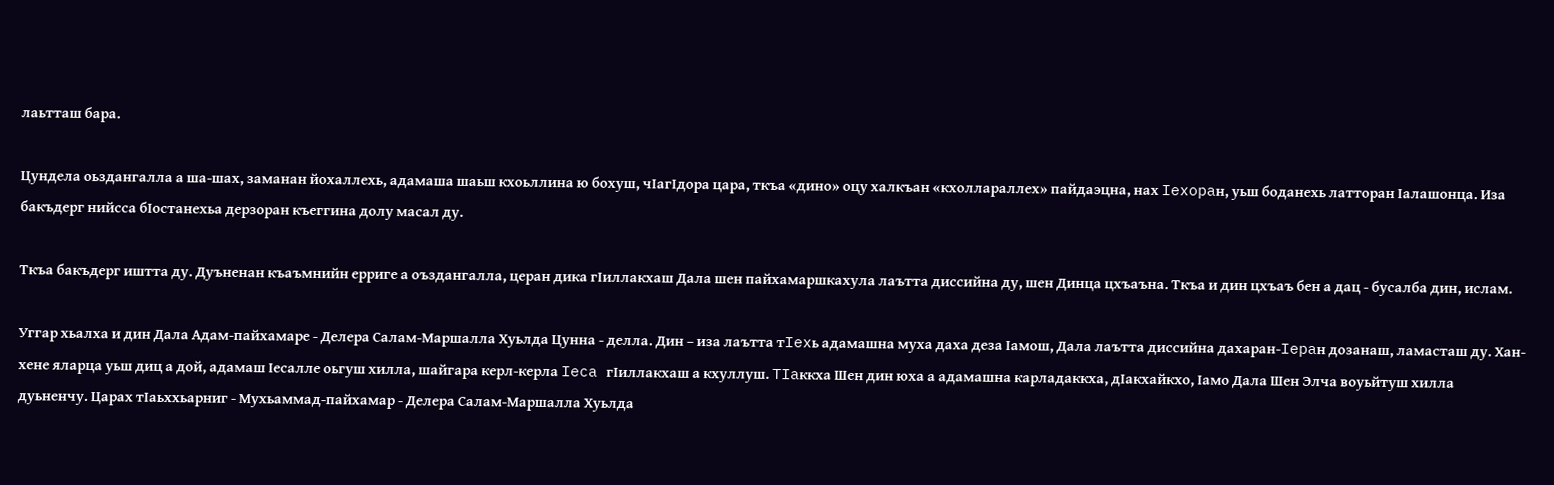лаьтташ бара.

Цундела оьздангалла а ша-шах, заманан йохаллехь, адамаша шаьш кхоьллина ю бохуш, чIагIдора цара, ткъа «дино» оцу халкъан «кхоллараллех» пайдаэцна, нах Iexopaн, уьш боданехь латторан Iалашонца. Иза бакъдерг нийсса бIостанехьа дерзоран къеггина долу масал ду.

Ткъа бакъдерг иштта ду. Дуъненан къаъмнийн ерриге а оъздангалла, церан дика гIиллакхаш Дала шен пайхамаршкахула лаътта диссийна ду, шен Динца цхъаъна. Ткъа и дин цхъаъ бен а дац - бусалба дин, ислам.

Уггар хьалха и дин Дала Адам-пайхамаре - Делера Салам-Маршалла Хуьлда Цунна - делла. Дин – иза лаътта тIexь адамашна муха даха деза Iамош, Дала лаътта диссийна дахаран-Iepaн дозанаш, ламасташ ду. Хан-хене яларца уьш диц а дой, адамаш Iесалле оьгуш хилла, шайгара керл-керла Ieca гIиллакхаш а кхуллуш. TIaккxa Шен дин юха а адамашна карладаккха, дIакхайкхо, Iaмo Дала Шен Элча воуьйтуш хилла дуьненчу. Царах тIаьххьарниг - Мухьаммад-пайхамар - Делера Салам-Маршалла Хуьлда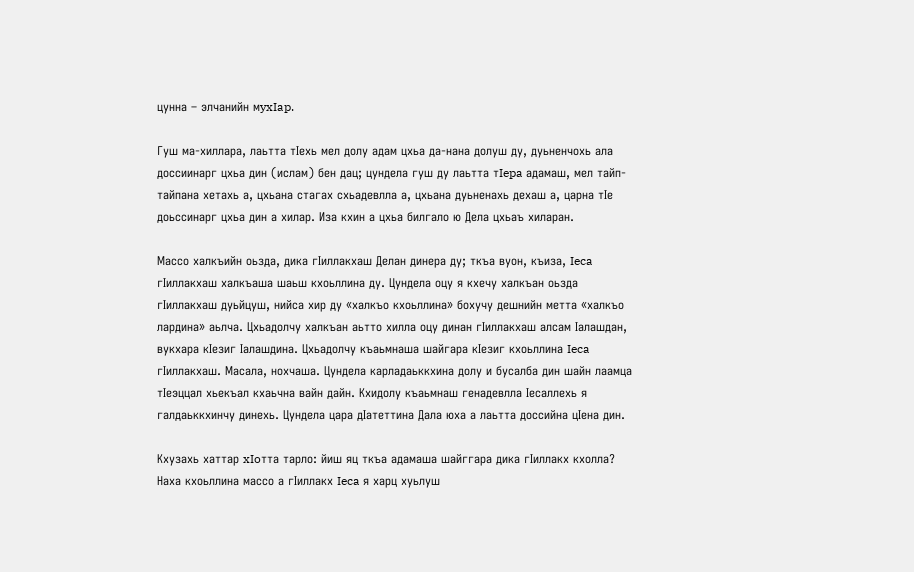цунна – элчанийн мyxIap.

Гуш ма-хиллара, лаьтта тIехь мел долу адам цхьа да-нана долуш ду, дуьненчохь ала доссиинарг цхьа дин (ислам) бен дац; цундела гуш ду лаьтта тIepa адамаш, мел тайп-тайпана хетахь а, цхьана стагах схьадевлла а, цхьана дуьненахь дехаш а, царна тIe доьссинарг цхьа дин а хилар. Иза кхин а цхьа билгало ю Дела цхьаъ хиларан.

Массо халкъийн оьзда, дика гIиллакхаш Делан динера ду; ткъа вуон, къиза, Ieca гIиллакхаш халкъаша шаьш кхоьллина ду. Цундела оцу я кхечу халкъан оьзда гIиллакхаш дуьйцуш, нийса хир ду «халкъо кхоьллина» бохучу дешнийн метта «халкъо лардина» аьлча. Цхьадолчу халкъан аьтто хилла оцу динан гIиллакхаш алсам Iалашдан, вукхара кIезиг Iалашдина. Цхьадолчу къаьмнаша шайгара кIезиг кхоьллина Ieca гIиллакхаш. Масала, нохчаша. Цундела карладаьккхина долу и бусалба дин шайн лаамца тIеэццал хьекъал кхаьчна вайн дайн. Кхидолу къаьмнаш генадевлла Iесаллехь я галдаьккхинчу динехь. Цундела цара дIатеттина Дала юха а лаьтта доссийна цIена дин.

Кхузахь хаттар xIoттa тарло: йиш яц ткъа адамаша шайггара дика гIиллакх кхолла? Наха кхоьллина массо а гIиллакх Ieca я харц хуьлуш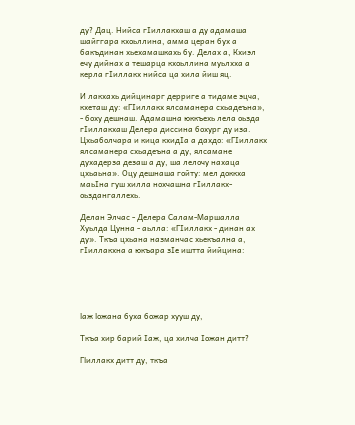ду? Дац. Нийса гIиллакхаш а ду адамаша шайггара кхоьллина, амма церан бух а бакъдинан хьехамашкахь бу. Делах а, Кхиэл ечу дийнах а тешарца кхоьллина муьлхха а керла гIиллакх нийса ца хила йиш яц.

И лакхахь дийцинарг дерриге а тидаме эцча, кхеташ ду: «ГIиллакх ялсаманера схьадеъна», - боху дешнаш. Адамашна юккъехь лела оьзда гIиллакхаш Делера диссина бохург ду иза. Цхьаболчара и кица кхидIа а дахдо: «ГIиллакх ялсаманера схьадеъна а ду, ялсамане духадерза дезаш а ду, ша лелочу нахаца цхьаьна». Оцу дешнаша гойту: мел доккха маьIнa гуш хилла нохчашна гIиллакх-оьздангаллехь.

Делан Элчас - Делера Салам-Маршалла Хуьлда Цунна - аьлла: «ГIиллакх - динан ах ду». Ткъа цхьана назманчас хьекъална а, гIиллакхна а юкъара зIe иштта йийцина:





lаж lожана буха божар хууш ду,

Ткъа хир барий Iаж, ца хилча Iожан дитт?

Гlиллакх дитт ду, ткъа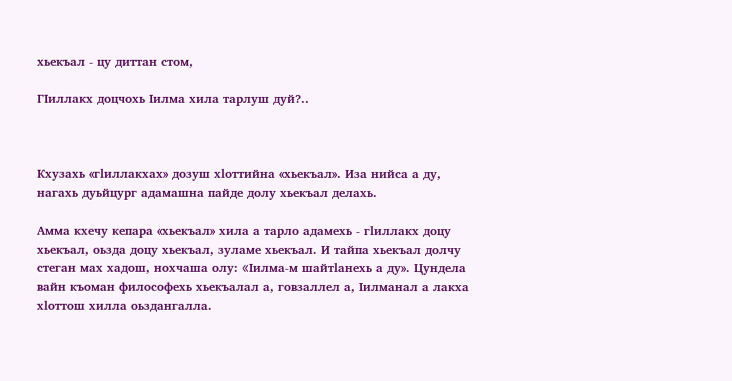хьекъал - цу диттан стом,

ГIиллакх доцчохь Iилма хила тарлуш дуй?..



Кхузахь «гlиллакхах» дозуш хlоттийна «хьекъал». Иза нийса а ду, нагахь дуьйцург адамашна пайде долу хьекъал делахь.

Амма кхечу кепара «хьекъал» хила а тарло адамехь - гlиллакх доцу хьекъал, оьзда доцу хьекъал, зуламе хьекъал. И тайпа хьекъал долчу стеган мах хадош, нохчаша олу: «Iилма-м шайтlанехь а ду». Цундела вайн къоман философехь хьекъалал а, говзаллел а, Iилманал а лакха хlоттош хилла оьздангалла.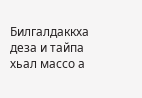Билгалдаккха деза и тайпа хьал массо а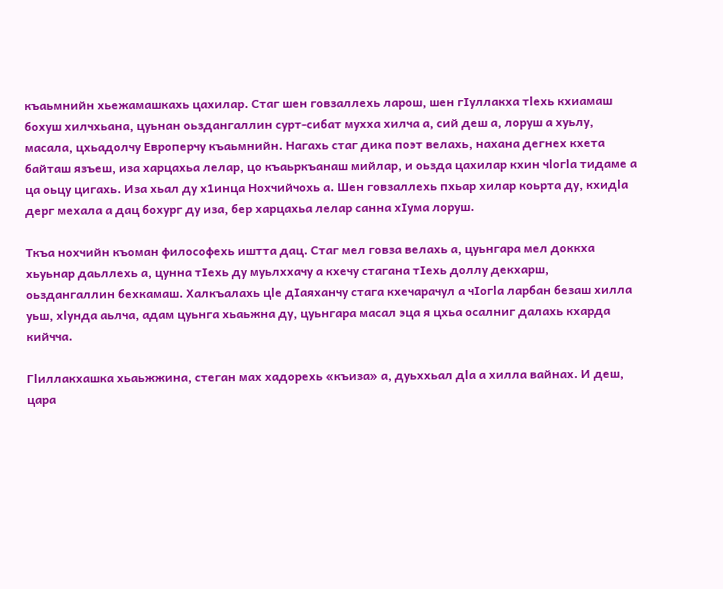къаьмнийн хьежамашкахь цахилар. Стаг шен говзаллехь ларош, шен гIуллакха тlехь кхиамаш бохуш хилчхьана, цуьнан оьздангаллин сурт-сибат мухха хилча а, сий деш а, лоруш а хуьлу, масала, цхьадолчу Европерчу къаьмнийн. Нагахь стаг дика поэт велахь, нахана дегнех кхета байташ язъеш, иза харцахьа лелар, цо къаьркъанаш мийлар, и оьзда цахилар кхин чlогlа тидаме а ца оьцу цигахь. Иза хьал ду х1инца Нохчийчохь а. Шен говзаллехь пхьар хилар коьрта ду, кхидlа дерг мехала а дац бохург ду иза, бер харцахьа лелар санна xIумa лоруш.

Ткъа нохчийн къоман философехь иштта дац. Стаг мел говза велахь а, цуьнгара мел доккха хьуьнар даьллехь а, цунна тIехь ду муьлххачу а кхечу стагана тIехь доллу декхарш, оьздангаллин бехкамаш. Халкъалахь цlе дIаяханчу стага кхечарачул а чIогlа ларбан безаш хилла уьш, хlунда аьлча, адам цуьнга хьаьжна ду, цуьнгара масал эца я цхьа осалниг далахь кхарда кийчча.

Гlиллакхашка хьаьжжина, стеган мах xaдoрexь «къиза» а, дуьххьал дlа а хилла вайнах. И деш, цара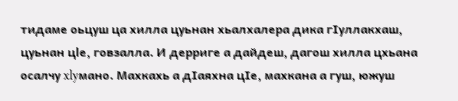тидаме оьцуш ца хилла цуьнан хьалхалера дика гIуллакхaш, цуьнан цlе, говзалла. И дерриге а дайдеш, дагош хилла цхьана осалчу xlyмaнo. Махкахь а дIаяхна цIе, махкана а гуш, южуш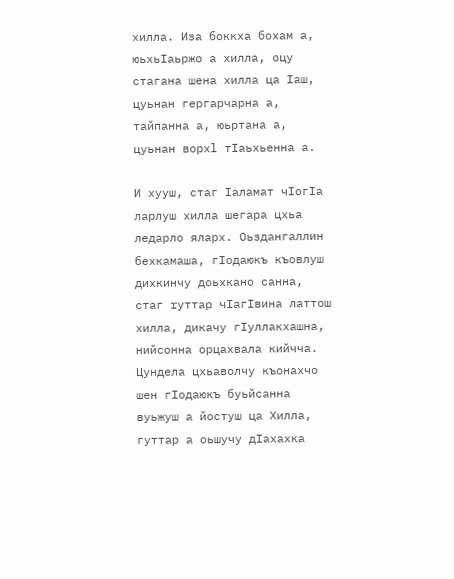хилла. Иза боккха бохам а, юьхьIаьржо а хилла, оцу стагана шена хилла ца Iaш, цуьнан гергарчарна а, тайпанна а, юьртана а, цуьнан ворхl тIaьxьeннa а.

И хууш, стаг Iаламат чIогIа ларлуш хилла шегара цхьа ледарло яларх. Оьздангаллин бехкамаша, гIодаюкъ къовлуш дихкинчу доьхкано санна, стаг ryттap чIагIвина латтош хиллa, дикачу гIуллaкxaшнa, нийсонна орцахвала кийчча. Цундела цхьаволчу къонахчо шен гIодаюкъ буьйсанна вуьжуш а йостyш ца Хилла, гуттар а оьшyчу дIахахка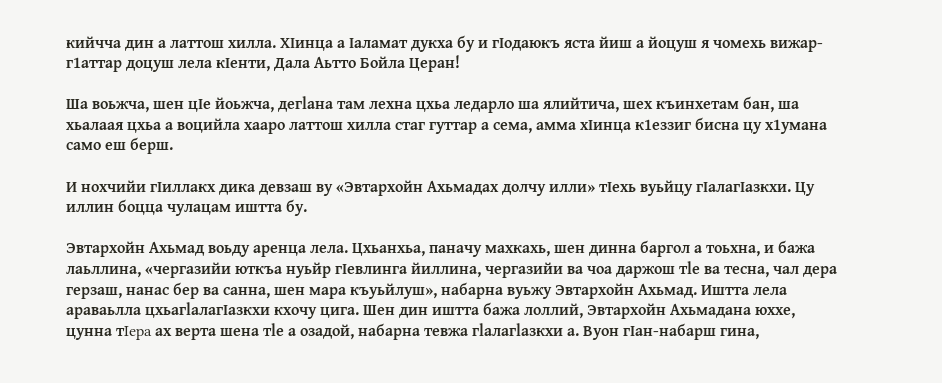кийчча дин а латтош хилла. ХIинца а Iаламат дукха бу и гIодаюкъ яста йиш а йоцуш я чомехь вижар-г1аттар доцуш лела кIенти, Дала Аьтто Бойла Церан!

Ша воьжча, шен цIe йоьжча, дегlана там лехна цхьа ледарло ша ялийтича, шех къинхетам бан, ша хьалаая цхьа а воцийла хааро латтош хилла стаг гуттар а сема, амма хIинца к1еззиг бисна цу х1умана само еш берш.

И нохчийи гIиллакх дика девзаш ву «Эвтархойн Ахьмадах долчу илли» тIехь вуьйцу гIалагIазкхи. Цу иллин боцца чулацам иштта бу.

Эвтархойн Ахьмад воьду аренца лела. Цхьанхьа, паначу махкахь, шен динна баргол а тоьхна, и бажа лаьллина, «чергазийи юткъа нуьйр гIевлинга йиллина, чергазийи ва чоа даржош тle ва тесна, чал дера герзaш, нанас бер ва санна, шен мара къуьйлуш», набарна вуьжу Эвтархойн Ахьмад. Иштта лела араваьлла цхьагlалагIазкхи кхочу цига. Шен дин иштта бажа лоллий, Эвтархойн Ахьмадана юххе, цунна тIepa ах верта шена тle а озадой, набарна тевжа гlалагlазкхи а. Вуон гIан-набарш гина,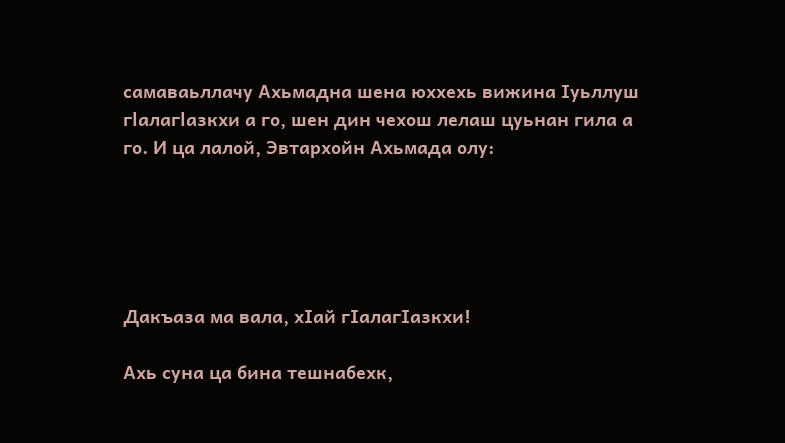самаваьллачу Ахьмадна шена юххехь вижина Iуьллуш гlалагlазкхи а го, шен дин чехош лелaш цуьнан гила а го. И ца лалой, Эвтархойн Ахьмада олу:





Дакъаза ма вала, хIай гIалагIазкхи!

Ахь суна ца бина тешнабехк,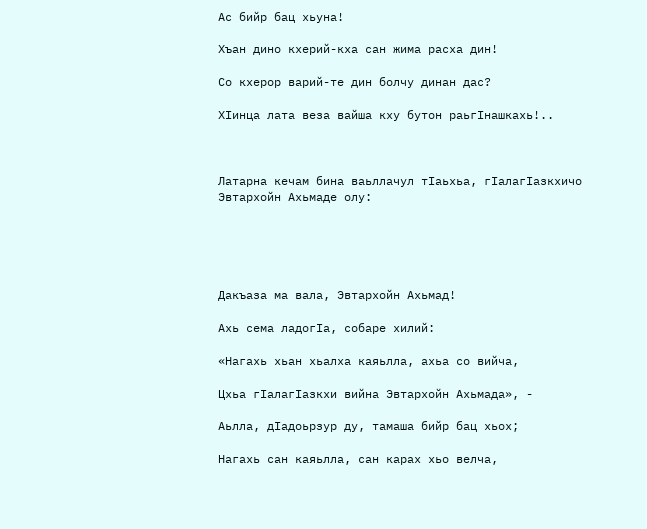Ас бийр бац хьуна!

Хъан дино кхерий-кха сан жима расха дин!

Со кхерор варий-те дин болчу динан дас?

ХIинца лата веза вайша кху бутон раьгIнaшкахь!..



Латарна кечам бина ваьллачул тIaьxьa, гIалагIазкхичо Эвтархойн Ахьмаде олу:





Дакъаза ма вала, Эвтархойн Ахьмад!

Ахь сема ладогIа, собаре хилий:

«Нагахь хьан хьалха каяьлла, ахьа со вийча,

Цхьа гIалагIазкхи вийна Эвтархойн Ахьмада», -

Аьлла, дIадоьрзур ду, тамаша бийр бац хьох;

Нагахь сан каяьлла, сан карах хьо велча,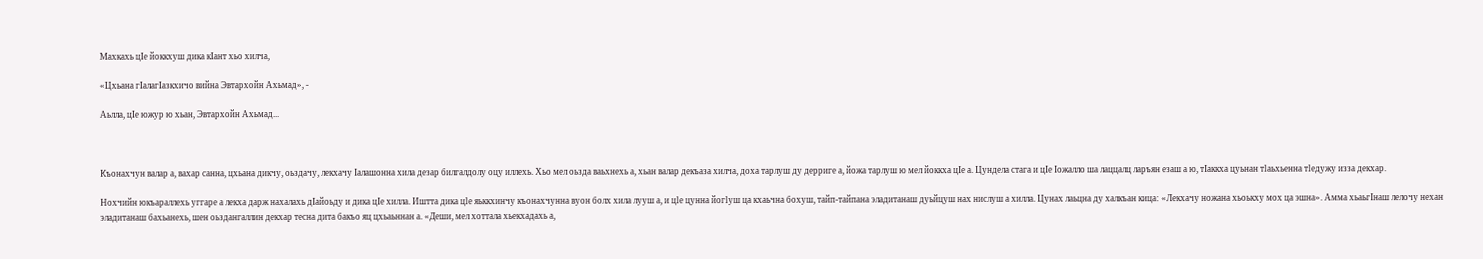Махкахь цIе йоккхуш дика кIaнт хьо хилча,

«Цхьана гIалагIазкхичо вийна Эвтархойн Ахьмад», -

Аьлла, цIе южур ю хьан, Эвтархойн Ахьмад...



Къонахчун валар а, вахар санна, цхьана дикчу, оьздачу, лекхачу Iалашонна хила дезар билгалдолу оцу иллехь. Хьо мел оьзда ваьхнехь а, хьан валар декъаза хилча, доха тарлуш ду дерриге а, йожа тарлуш ю мел йоккха цIе а. Цундела стага и цIе Iожалло ша лаццалц ларъян езаш а ю, тIaккxa цуьнан тlаьхьеннa тlедужу изза декхар.

Нохчийн юкъараллехь уггаре а лекха дарж нахалахь дIайоьду и дика цIе хилла. Иштта дика цlе яьккхинчу къонахчунна вуон болх хила лууш а, и цlе цунна йогlуш ца кхаьчна бохуш, тайп-тайпана эладитанаш дуьйцуш нах нислуш а хилла. Цунах лаьцна ду халкъан кица: «Лекхачу ножана хьоькху мох ца эшна». Амма хьаьгIнаш лелочу нехан эладитанаш бахьанехь, шен оьздангаллин декхар тесна дита бакъо яц цхьаьннан а. «Деши, мел хоттала хьекхадахь а,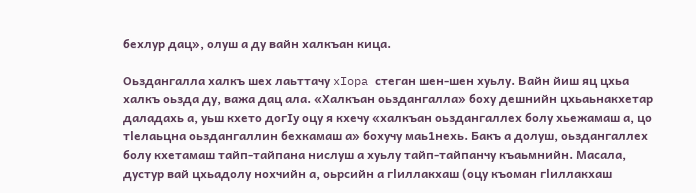бехлур дац», олуш а ду вайн халкъан кица.

Оьздангалла халкъ шex лаьттачу xIopa стеган шeн-шен хуьлу. Вайн йиш яц цхьа халкъ оьзда ду, важа дац ала. «Халкъан оьздангалла» боху дешнийн цхьаьнакхетар даладахь а, уьш кхето догIy оцу я кхечу «халкъан оьздангаллех болу хьежамаш а, цо тlелаьцна оьздангаллин бехкамаш а» бохучу маь1нехь. Бакъ а долуш, оьздангаллех болу кхетамаш тайп-тайпана нислуш а хуьлу тайп-тайпанчу къаьмнийн. Масала, дустур вай цхьадолу нохчийн а, оьрсийн а гlиллакхаш (оцу къоман гlиллакхаш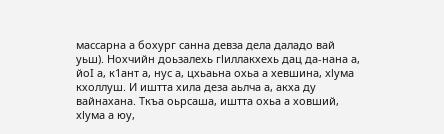массарна а бохург санна девза дела даладо вай уьш). Нохчийн доьзалехь гlиллакхехь дац да-нана а, йоI а, к1ант а, нус а, цхьаьна охьа а хевшина, xlумa кхоллуш. И иштта хила деза аьлча а, акха ду вайнахана. Ткъа оьрсаша, иштта охьа а ховший, xlумa а юу,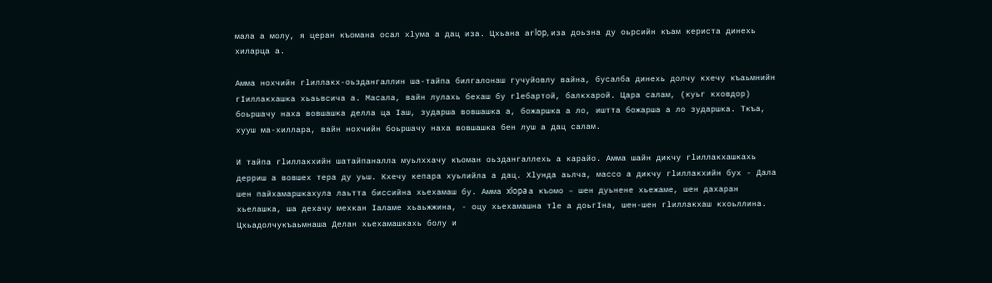мала а молу, я церан къомана осал xlумa а дац иза. Цхьана aгlop, иза доьзна ду оьрсийн къам кериста динехь хиларца а.

Амма нохчийн гlиллакх-оьздангаллин ша-тайпа билгалонаш гучуйовлу вайна, бусалба динехь долчу кхечу къаьмнийн гIиллакхашка хьаьвсича а. Масала, вайн лулахь бехаш бу гlебартой, балкхарой. Цара салам, (куьг кховдор) боьршачу наха вовшашка делла ца Iаш, зударша вовшашка а, божаршка а ло, иштта божарша а ло зударшка. Ткъа, хууш ма-хиллара, вайн нохчийн боьршачу наха вовшашка бен луш а дац салам.

И тайпа гlиллакхийн шатайпаналла муьлххачу къоман оьздангаллехь а карайо. Амма шайн дикчу гlиллакхашкахь дерриш а вовшех тера ду уьш. Кхечу кепара хуьлийла а дац. Хlунда аьлча, массо а дикчу гlиллакхийн бух - Дала шен пайхамаршкахула лаьтта биссийна хьехамаш бу. Амма xlopa а къомо – шен дуьнене хьежаме, шен дахаран хьелашка, ша дехачу мехкан Iаламе хьаьжжина, - оцу хьехамашна тle а доьгIна, шен-шен гlиллакхаш кхоьллина. Цхьадолчукъаьмнаша Делан хьехамашкахь болу и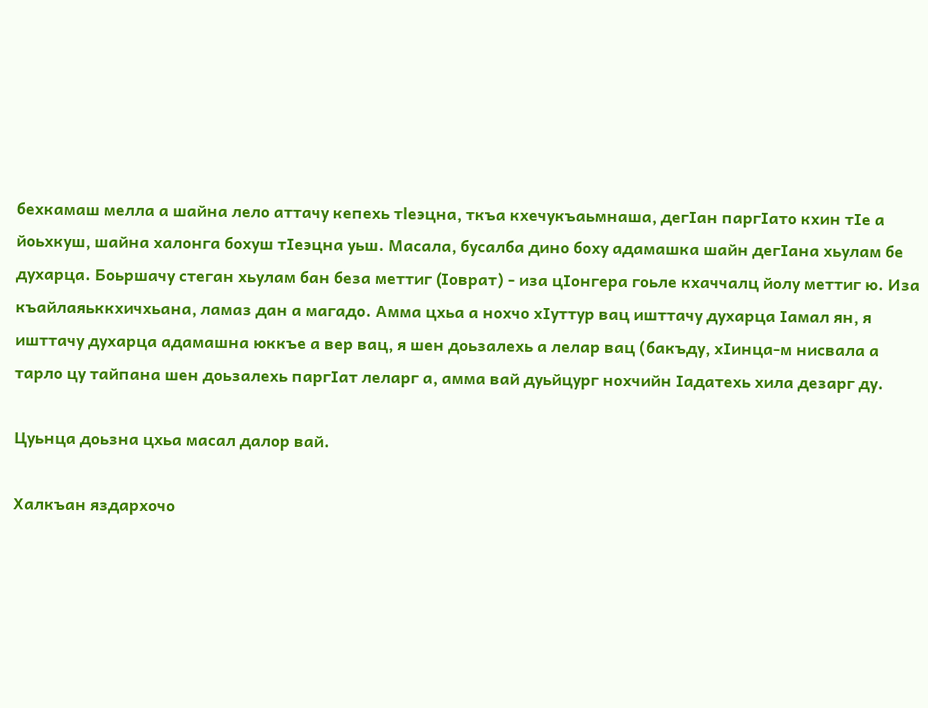бехкамаш мелла а шайна лело аттачу кепехь тlеэцна, ткъа кхечукъаьмнаша, дегIан паргIато кхин тIe а йоьхкуш, шайна халонга бохуш тIеэцна уьш. Масала, бусалба дино боху адамашка шайн дегIана хьулам бе духарца. Боьршачу стеган хьулам бан беза меттиг (Ioвpaт) - иза цIонгера гоьле кхаччалц йолу меттиг ю. Иза къайлаяьккхичхьана, ламаз дан а магадо. Амма цхьа а нохчо xIуттур вац ишттачу духарца Iамал ян, я ишттачу духарца адамашна юккъе а вер вац, я шен доьзалехь а лелар вац (бакъду, хIинца-м нисвала а тарло цу тайпана шен доьзалехь паргIат леларг а, амма вай дуьйцург нохчийн Iaдaтexь хила дезарг ду.

Цуьнца доьзна цхьа масал далор вай.

Халкъан яздархочо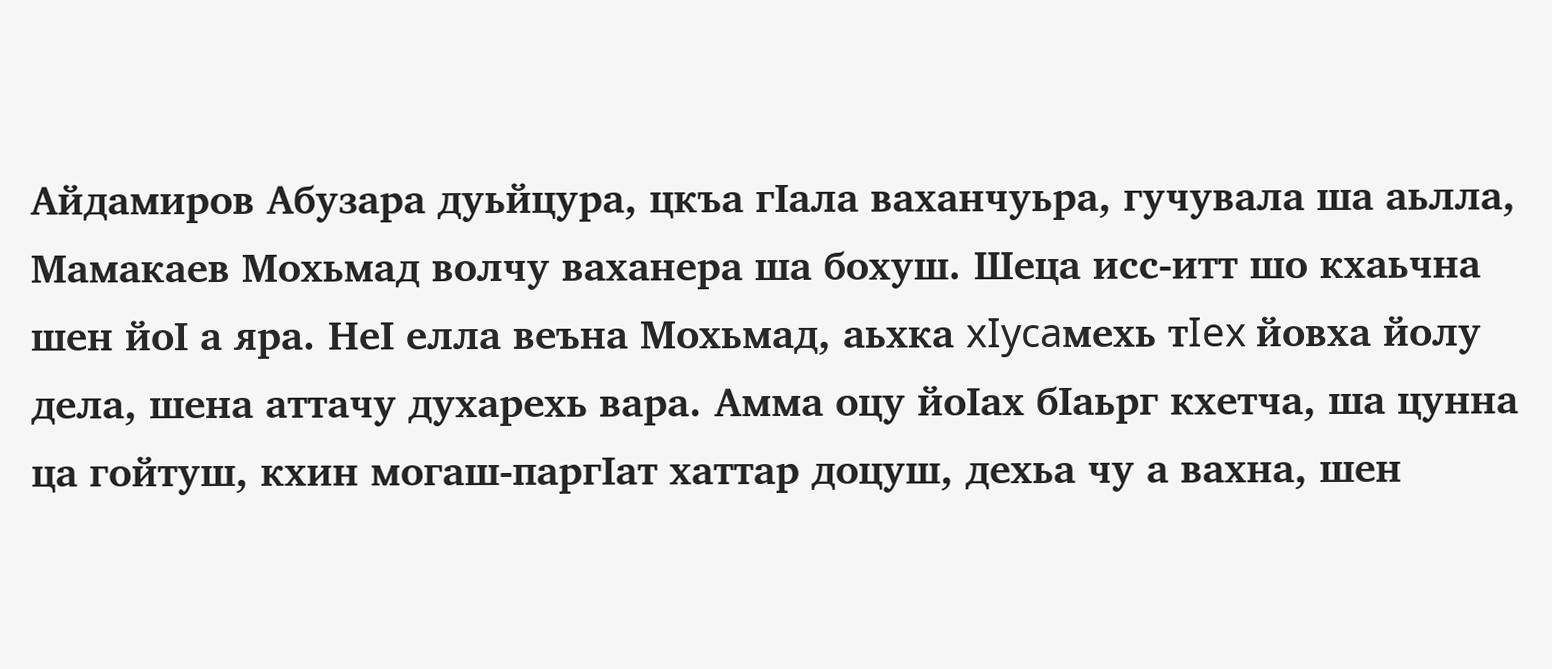Айдамиров Абузара дуьйцура, цкъа гIала ваханчуьра, гучувала ша аьлла, Мамакаев Мохьмад волчу ваханера ша бохуш. Шеца исс-итт шо кхаьчна шен йоI а яра. НеI елла веъна Мохьмад, аьхка xIycaмexь тIex йовха йолу дела, шена аттачу духарехь вара. Амма оцу йоIах бIаьрг кхетча, ша цунна ца гойтуш, кхин могаш-паргIат хаттар доцуш, дехьа чу а вахна, шен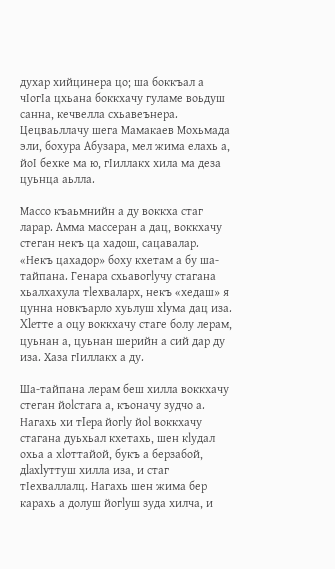духар хийцинера цо; ша боккъал а чIогIа цхьана боккхачу гуламе воьдуш санна, кечвелла схьавеънера. Цецваьллачу шега Мамакаев Мохьмада эли, бохура Абузара, мел жима елахь а, йоI бехке ма ю, гIиллакх хила ма деза цуьнца аьлла.

Массо къаьмнийн а ду воккха стаг ларар. Амма массеран а дац, воккхачу стеган некъ ца хадош, сацавалар. «Некъ цахадор» боху кхетам а бу ша-тайпана. Генара схьавогlучу стагана хьалхахула тlехваларх, некъ «хедаш» я цунна новкъарло хуьлуш xlyмa дац иза. Xleттe а оцу воккхачу стаге болу лерам, цуьнан а, цуьнан шерийн а сий дар ду иза. Хаза гIиллакх а ду.

Ша-тайпана лерам беш хилла воккхачу стеган йоlстага а, къоначу зудчо а. Нагахь хи тIepa йогlу йоl воккхачу стагана дуьхьал кхетахь, шен кlудал охьа а хlоттайой, бyкъ а берзабой, дlaxlyттyш хилла иза, и стаг тIехваллалц. Нагахь шен жима бер карахь а долуш йогlуш зуда хилча, и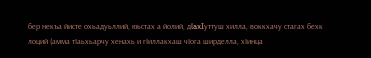бер некъа йисте охьадуьллий, юьстах а йолий, дlaxIуттуш хилла, воккхачу стагах бехк лоций (амма тIаьхьарчу хенахь и гIиллакхаш чIога ширделла, хIинца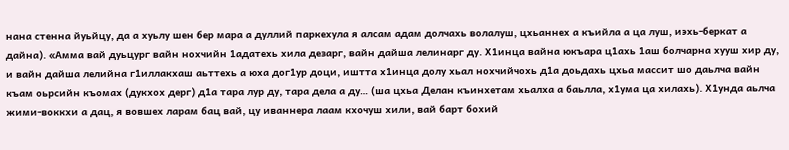нана стенна йуьйцу, да а хуьлу шен бер мара а дуллий паркехула я алсам адам долчахь волалуш, цхьаннех а къийла а ца луш, иэхь-беркат а дайна). «Амма вай дуьцург вайн нохчийн 1адатехь хила дезарг, вайн дайша лелинарг ду. Х1инца вайна юкъара ц1ахь 1аш болчарна хууш хир ду, и вайн дайша лелийна г1иллакхаш аьттехь а юха дог1ур доци, иштта х1инца долу хьал нохчийчохь д1а доьдахь цхьа массит шо даьлча вайн къам оьрсийн къомах (дукхох дерг) д1а тара лур ду, тара дела а ду… (ша цхьа Делан къинхетам хьалха а баьлла, х1ума ца хилахь). Х1унда аьлча жими-воккхи а дац, я вовшех ларам бац вай, цу иваннера лаам кхочуш хили, вай барт бохий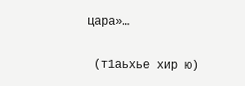цара»…

 (т1аьхье хир ю)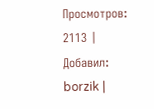Просмотров: 2113 | Добавил: borzik |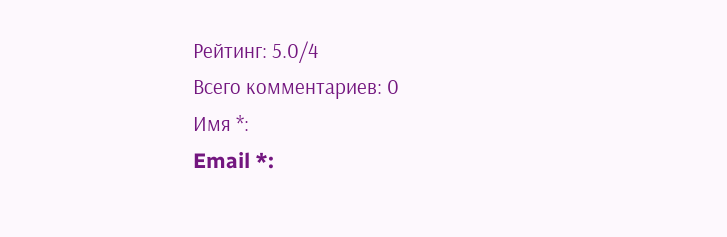Рейтинг: 5.0/4
Всего комментариев: 0
Имя *:
Email *: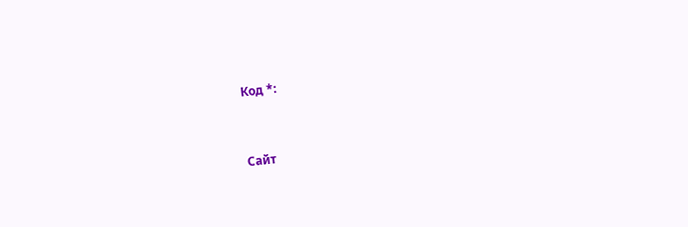Код *:


Сайт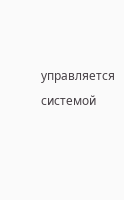управляется системой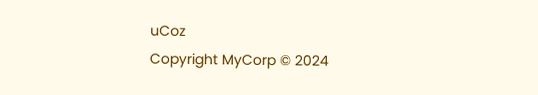uCoz
Copyright MyCorp © 2024